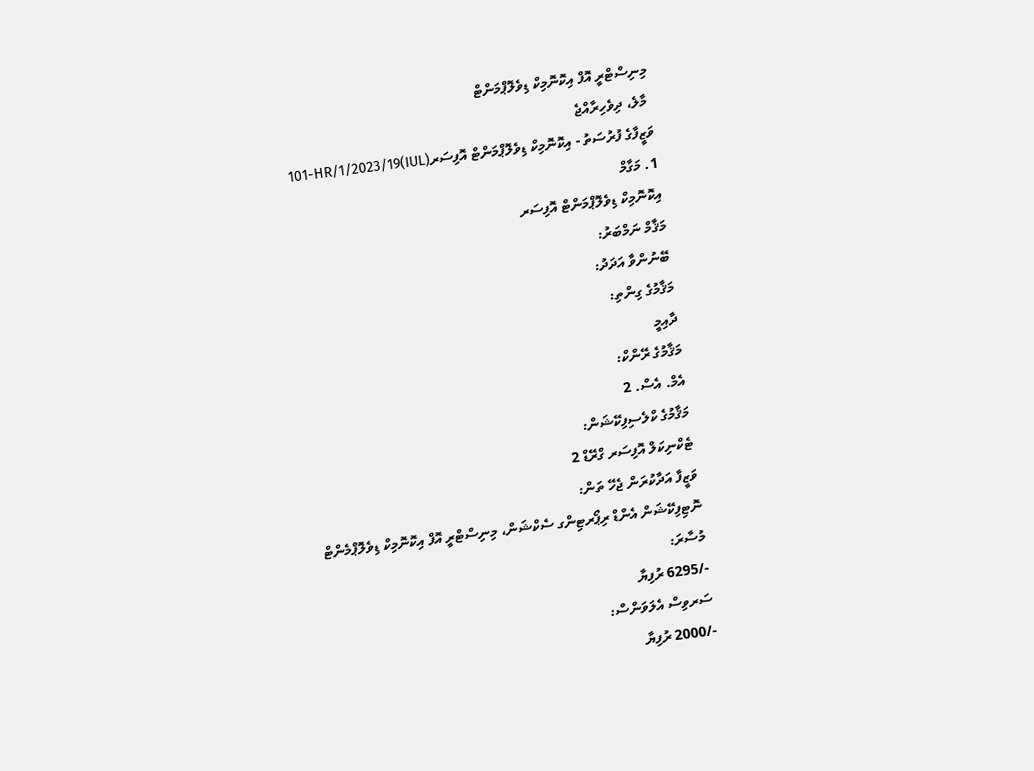މިނިސްޓްރީ އޮފް އިކޮނޮމިކް ޑިވެލޮޕްމަންޓް
 މާލެ، ދިވެހިރާއްޖެ
ވަޒީފާގެ ފުރުސަތު - އިކޮނޮމިކް ޑިވެލޮޕްމަންޓް އޮފިސަރ(IUL)101-HR/1/2023/19
1. މަގާމް
އިކޮނޮމިކް ޑިވެލޮޕްމަންޓް އޮފިސަރ
މަޤާމް ނަމްބަރު:
ބޭނުންވާ އަދަދު:
މަޤާމުގެ ގިންތި:
ދާއިމީ
މަޤާމުގެ ރޭންކް:
އެމް. އެސް. 2
މަޤާމުގެ ކްލެސިފިކޭޝަން:
ޓެކްނިކަލް އޮފިސަރ ގްރޭޑް 2
ވަޒީފާ އަދާކުރަން ޖެހޭ ތަން:
ނޮޓިފިކޭޝަން އެންޑް ރިޕޯރޓިންގ ސެކްޝަން، މިނިސްޓްރީ އޮފް އިކޮނޮމިކް ޑިވެލޮޕްމެންޓް
މުސާރަ:
-/6295 ރުފިޔާ
ސަރވިސް އެލަވަންސް:
-/2000 ރުފިޔާ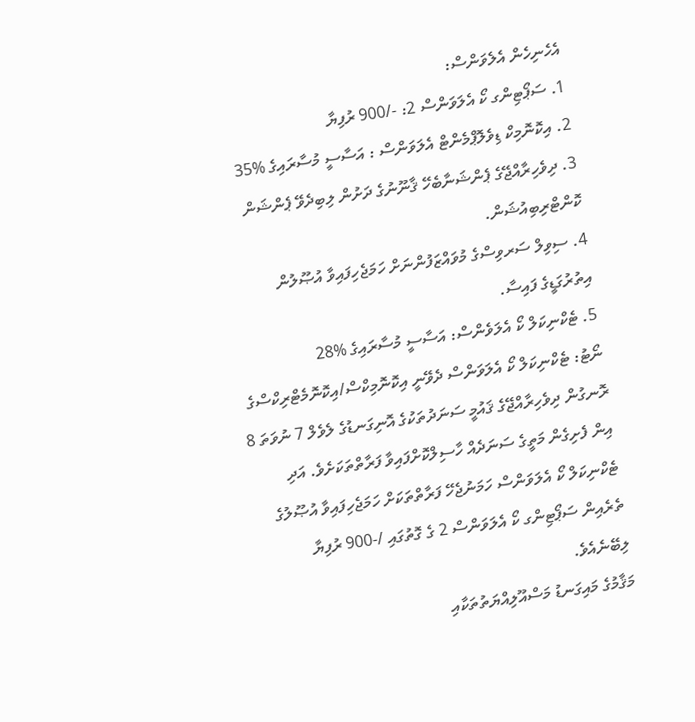އެހެނިހެން އެލެވަންސް:
1. ސަޕޯޓިންގ ކޯ އެލަވަންސް 2: -/900 ރުފިޔާ
2. އިކޮނޮމިކް ޑިވެލޮޕްމެންޓް އެލަވަންސް : އަސާސީ މުސާރައިގެ %35
3. ދިވެހިރާއްޖޭގެ ޕެންޝަނާބެހޭ ޤާނޫނުގެ ދަށުން ލިބިދެވޭ ޕެންޝަން ކޮންޓްރިބިއުޝަން.
4. ސިވިލް ސަރވިސްގެ މުވައްޒަފުންނަށް ހަމަޖެހިފައިވާ އުޞޫލުން އިތުރުގަޑީގެ ފައިސާ.
5. ޓެކްނިކަލް ކޯ އެލަވެންސް: އަސާސީ މުސާރައިގެ %28
ނޯޓު: ޓެކްނިކަލް ކޯ އެލަވަންސް ދެވޭނީ އިކޮނޮމިކްސް/އިކޮނޮމެޓްރިކްސްގެ ރޮނގުން ދިވެހިރާއްޖޭގެ ޤައުމީ ސަނަދުތަކުގެ އޮނިގަނޑުގެ ލެވެލް 7 ނުވަތަ 8  އިން ފެށިގެން މަތީގެ ސަނަދެއް ހާސިލްކޮށްފައިވާ ފަރާތްތަކަށެވެ. އަދި ޓެކްނިކަލް ކޯ އެލަވަންސް ހަމަނުޖެހޭ ފަރާތްތަކަށް ހަމަޖެހިފައިވާ އުޞޫލުގެ ތެރެއިން ސަޕޯޓިންގ ކޯ އެލަވަންސް 2 ގެ ގޮތުގައި /-900 ރުފިޔާ ލިބޭނެއެވެ.
މަޤާމުގެ މައިގަނޑު މަސްއޫލިއްޔަތުތަކާއި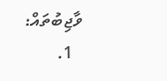ވާޖިބުތައް:
  1.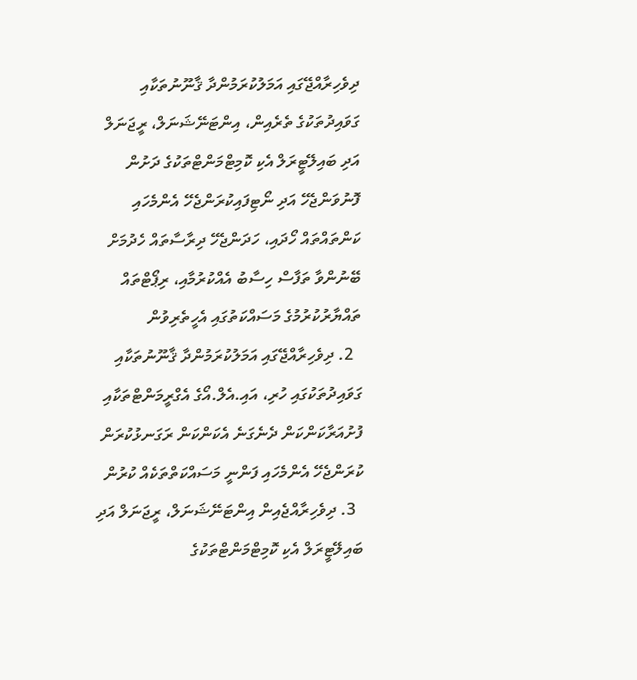ދިވެހިރާއްޖޭގައި އަމަލުކުރަމުންދާ ޤާނޫނުތަކާއި ގަވައިދުތަކުގެ ތެރެއިން، އިންޓަނޭޝަނަލް، ރީޖަނަލް އަދި ބައިލޭޓީރަލް އެކި ކޮމިޓްމަންޓްތަކުގެ ދަށުން ފޮނުވަންޖެހޭ އަދި ނޯޓިފައިކުރަންޖެހޭ އެންމެހައި ކަންތައްތައް ހޯދައި، ހަދަންޖެހޭ ދިރާސާތައް ހެދުމަށް ބޭނުންވާ ތަފާސް ހިސާބު އެއްކުރުމާއި، ރިޕޯޓްތައް ތައްޔާރުކުރުމުގެ މަސައްކަތުގައި އެހީތެރިވުން
  2. ދިވެހިރާއްޖޭގައި އަމަލުކުރަމުންދާ ޤާނޫނުތަކާއި ގަވައިދުތަކުގައި ހުރި، އައި.އެލް.އޯގެ އެގްރީމަންޓްތަކާއި ފުށުއަރާކަންކަން ދެނެގަނެ އެކަންކަން ރަގަނޅުކުރަން ކުރަންޖެހޭ އެންމެހައި ފަންނީ މަސައްކަތްތަކެއް ކުރުން
  3. ދިވެހިރާއްޖެއިން އިންޓަނޭޝަނަލް، ރީޖަނަލް އަދި ބައިލޭޓީރަލް އެކި ކޮމިޓްމަންޓްތަކުގެ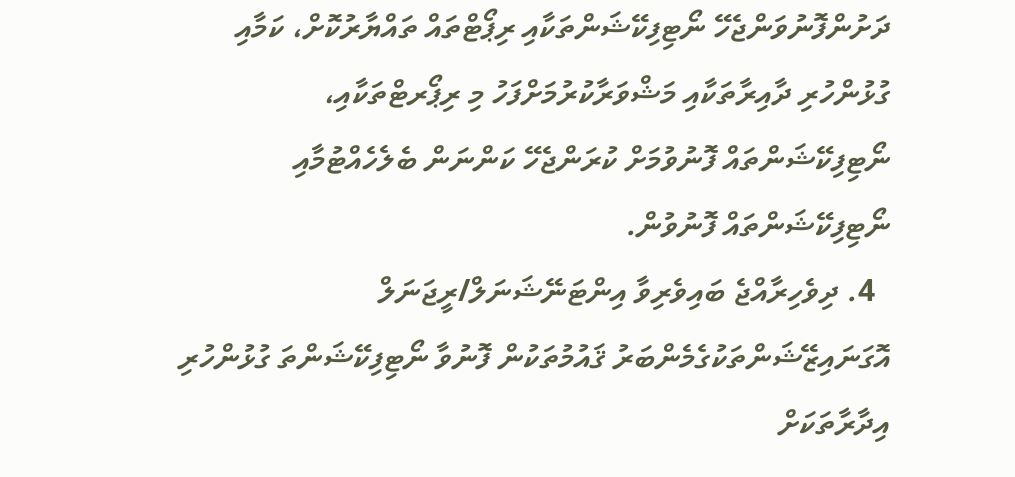ދަށުންފޮނުވަންޖެހޭ ނޯޓިފިކޭޝަންތަކާއި ރިޕޯޓްތައް ތައްޔާރުކޮށް، ކަމާއި ގުޅުންހުރި ދާއިރާތަކާއި މަޝްވަރާކުރުމަށްފަހު މި ރިޕޯރޓްތަކާއި، ނޯޓިފިކޭޝަންތައް ފޮނުވުމަށް ކުރަންޖެހޭ ކަންނަން ބެލެހެއްޓުމާއި ނޯޓިފިކޭޝަންތައް ފޮނުވުން.
  4. ދިވެހިރާއްޖެ ބައިވެރިވާ އިންޓަނޭޝަނަލް/ރީޖަނަލް އޮގަނައިޒޭޝަންތަކުގެމެންބަރު ޤައުމުތަކުން ފޮނުވާ ނޯޓިފިކޭޝަންތަ ގުޅުންހުރި އިދާރާތަކަށް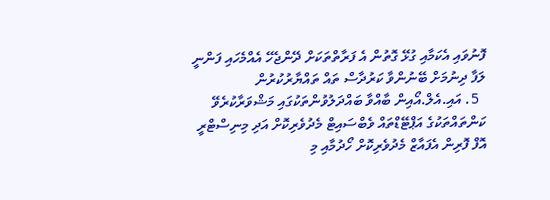ފޮނުވައި އެކަމާއި ގުޅޭ ގޮތުން އެ ފަރާތްތަކަށް ދޭންޖެހޭ އެއްމެހައި ފަންނީ ލަފާ ދިނުމަށް ބޭނުންވާ ކަރުދާސް ތައް ތައްޔާރުކުރުން
  5. އައި.އެލް.އޯއިން ބާއްވާ ބައްދަލުވުންތަކުގައި މަޝްވަރާކުރެވޭ ކަންތައްތަކުގެ އަޕްޓޭޑްތައް ވެބްސައިޓް މެދުވެރިކޮށް އަދި މިނިސްޓްރީ އޮފް ފޮރިން އެފައާޒް މެދުވެރިކޮށް ހޯދުމާއި މި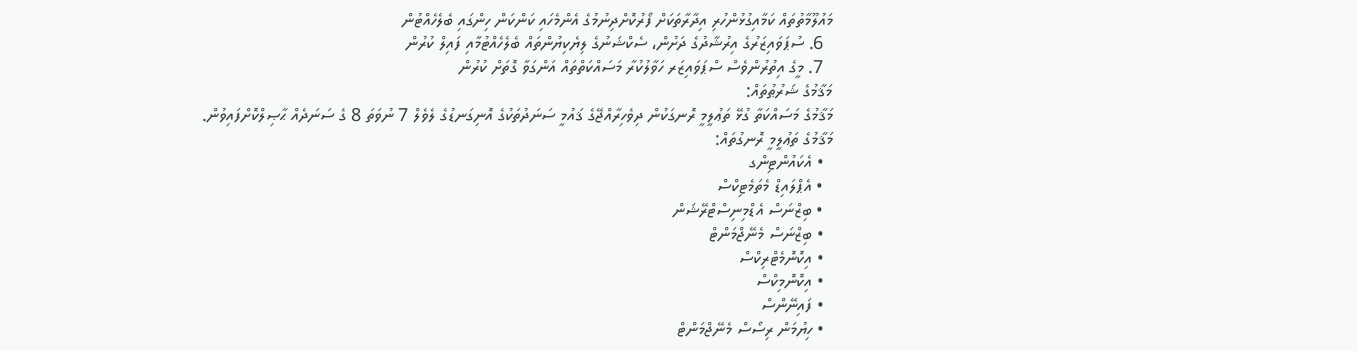މައުލޫމާތުތައް ކަމާއިގުޅުންހުރި އިދާރާތަކަށް ފޯރުކޮށްދިނުމުގެ އެންމެހައި ކަންކަން ހިންގައި ބެލެހެއްޓުން
  6. ސުޕަވައިޒަރުގެ އިރުޝާދުގެ ދަށުން، ސެކްޝަނުގެ ލިޔެކިޔުންތައް ބެލެހެއްޓުމާއި ފައިލް ކުރުން
  7. މީގެ އިތުރުންވެސް ސްޕަވައިޒަރ ހަވާލުކުރާ މަސައްކަތްތައް އަންގަވާ ގޮތަށް ކުރުން
މަޤާމުގެ ޝަރުޠުތައް:
މަޤާމުގެ މަސައްކަތާ ގުޅޭ ތަޢުލީމީ ރޮނގަކުން ދިވެހިރާއްޖޭގެ ޤައުމީ ސަނަދުތަކުގެ އޮނިގަނޑުގެ ލެވެލް 7 ނުވަތަ 8 ގެ ސަނަދެއް ޙާޞިލްކޮށްފައިވުން.
މަޤާމުގެ ތަޢުލީމީ ރޮނގުތައް:
  • އެކައުންޓިންގ
  • އެޕްލައިޑް މެތަމެޓިކްސް
  • ބިޒްނަސް އެޑްމިނިސްޓްރޭޝަން
  • ބިޒްނަސް މެނޭޖްމަންޓް
  • އިކޮނޮމެޓްރިކްސް
  • އިކޮނޮމިކްސް
  • ފައިނޭންސް
  • ހިޔުމަން ރިސޯސް މެނޭޖްމަންޓް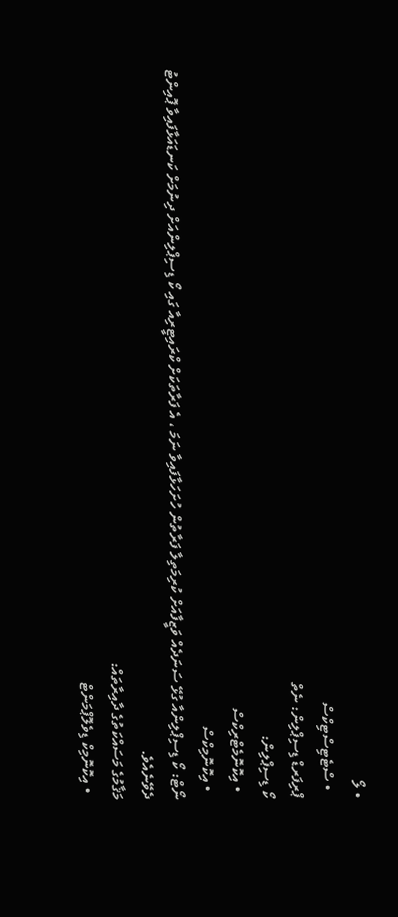• ލޯ
  • ސްޓެޓިސްޓިކްސް
ޕްރިފަރޑް ޑިސިޕްލިން: ނެތް
ކޯ ޑިސިޕްލިން:
  • އިކޮނޮމެޓްރިކްސް
  • އިކޮނޮމިކްސް
ނޯޓް: ކޯ ޑިސިޕްލިންއާ ގުޅޭ ސަނަދެއް ވަޒީފާއަށް ކުރިމަތިލާ ފަރާތުން ހުށަހަޅާފައިވާ ނަމަ ، އެ ފަރާތަކަށް ކްރައިޓީރިއާ ގައި ކޯ ޑިސިޕްލިންއަށް ދިނުމަށް ކަނޑައަޅާފައިވާ ޕޮއިންޓު ދެވޭނެއެވެ.
މަޤާމުގެ މަސައްކަތުގެ ދާއިރާތައް:
  • އިކޮނޮމިކް ޑިވެލޮޕްމަންޓް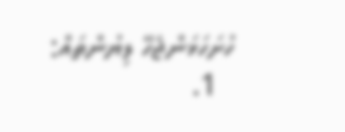ހުށަހަޅަންޖެހޭ ލިޔުންތައް:
  1.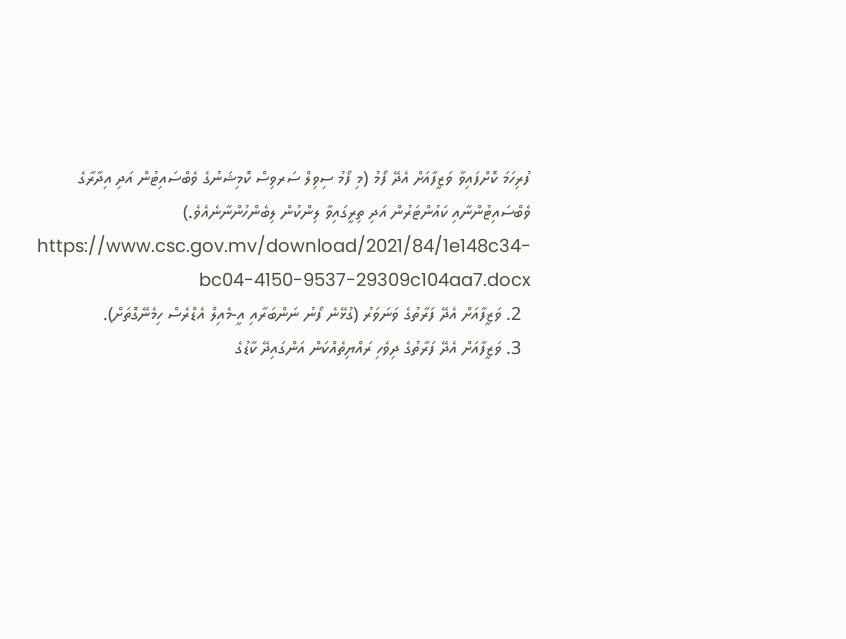ފުރިހަމަ ކޮށްފައިވާ ވަޒީފާއަށް އެދޭ ފޯމު (މި ފޯމު ސިވިލް ސަރވިސް ކޮމިޝަނުގެ ވެބްސައިޓުން އަދި އިދާރާގެ ވެބްސައިޓުންނާއި ކައުންޓަރުން އަދި ތިރީގައިވާ ލިންކުން ލިބެންހުންނާނެއެވެ.)  https://www.csc.gov.mv/download/2021/84/1e148c34-bc04-4150-9537-29309c104aa7.docx
  2. ވަޒީފާއަށް އެދޭ ފަރާތުގެ ވަނަވަރު (ގުޅޭނެ ފޯނު ނަންބަރާއި އީ-މެއިލް އެޑްރެސް ހިމެނޭގޮތަށް).
  3. ވަޒީފާއަށް އެދޭ ފަރާތުގެ ދިވެހި ރައްޔިތެއްކަން އަންގައިދޭ ކާޑުގެ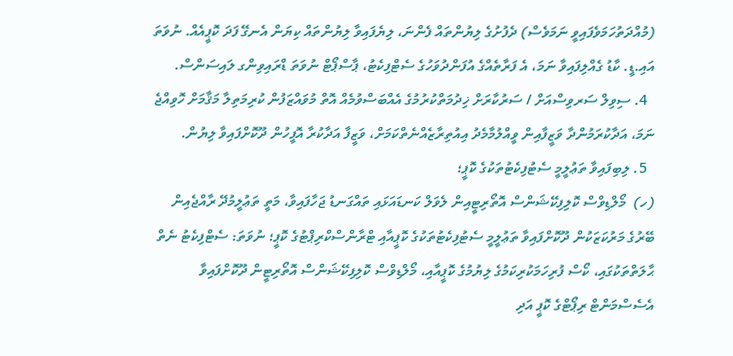(މުއްދަތުހަމަވެފައިވީ ނަމަވެސް) ދެފުށުގެ ލިޔުންތައް ފެންނަ، ލިޔެފައިވާ ލިޔުންތައް ކިޔަން އެނގޭ ފަދަ ކޮޕީއެއް. ނުވަތަ އައި.ޑީ. ކާޑު ގެއްލިފައިވާ ނަމަ، އެ ފަރާތެއްގެ އުފަންދުވަހުގެ ސެޓްފިކެޓު، ޕާސްޕޯޓް ނުވަތަ ޑްރައިވިންގ ލައިސަންސް.
  4. ސިވިލް ސަރވިސްއަށް / ސަރުކާރަށް ޚިދުމަތްކުރުމުގެ އެއްބަސްވުމެއް އޮތް މުވައްޒަފުން ކުރިމަތިލާ މަޤާމަށް ހޮވިއްޖެ ނަމަ، އަދާކުރަމުންދާ ވަޒީފާއިން ވީއްލުމާމެދު އިއުތިރާޒެއްނެތްކަމަށް، ވަޒީފާ އަދާކުރާ އޮފީހުން ދޫކޮށްފައިވާ ލިޔުން.
  5. ލިބިފައިވާ ތަޢުލީމީ ސެޓުފިކެޓުތަކުގެ ކޮޕީ؛
(ހ)  މޯލްޑިވްސް ކޮލިފިކޭޝަންސް އޮތޯރިޓީއިން ލެވަލް ކަނޑައަޅައި ތައްގަނޑު ޖަހާފައިވާ، މަތީ ތަޢުލީމުދޭ ރާއްޖެއިން ބޭރުގެ މަރުކަޒަކުން ދޫކޮށްފައިވާ ތަޢުލީމީ ސެޓުފިކެޓުތަކުގެ ކޮޕީއާއި ޓްރާންސްކްރިޕްޓުގެ ކޮޕީ؛ ނުވަތަ: ސެޓްފިކެޓު ނެތް ޙާލަތްތަކުގައި، ކޯސް ފުރިހަމަކުރިކަމުގެ ލިޔުމުގެ ކޮޕީއާއި، މޯލްޑިވްސް ކޮލިފިކޭޝަންސް އޮތޯރިޓީން ދޫކޮށްފައިވާ އެސެސްމަންޓް ރިޕޯޓްގެ ކޮޕީ އަދި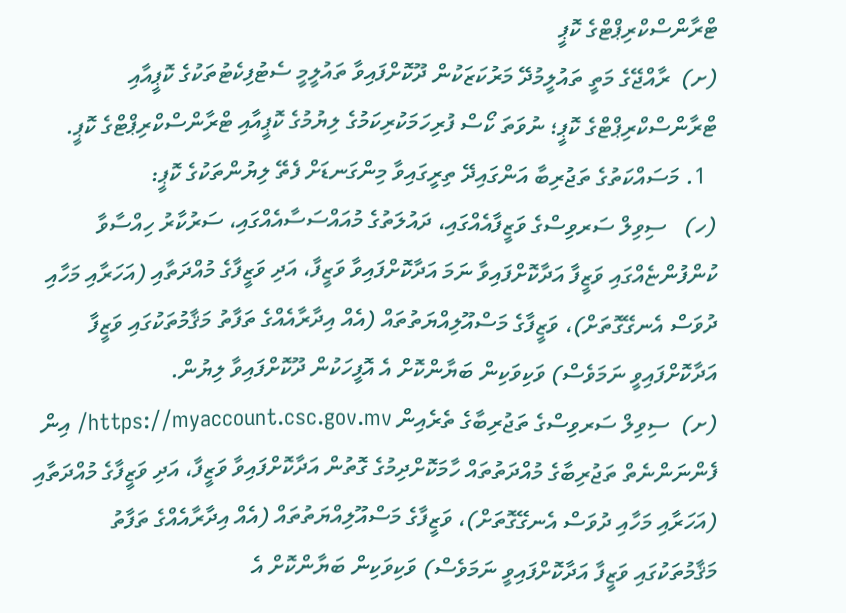ޓްރާންސްކްރިޕްޓްގެ ކޮޕީ
(ށ)  ރާއްޖޭގެ މަތީ ތައުލީމުދޭ މަރުކަޒަކުން ދޫކޮށްފައިވާ ތައުލީމީ ސެޓުފިކެޓުތަކުގެ ކޮޕީއާއި ޓްރާންސްކްރިޕްޓްގެ ކޮޕީ؛ ނުވަތަ ކޯސް ފުރިހަމަކުރިކަމުގެ ލިޔުމުގެ ކޮޕީއާއި ޓްރާންސްކްރިޕްޓްގެ ކޮޕީ.
  1. މަސައްކަތުގެ ތަޖުރިބާ އަންގައިދޭ ތިރީގައިވާ މިންގަނޑަށް ފެތޭ ލިޔުންތަކުގެ ކޮޕީ:
(ހ)   ސިވިލް ސަރވިސްގެ ވަޒީފާއެއްގައި، ދައުލަތުގެ މުއައްސަސާއެއްގައި، ސަރުކާރު ހިއްސާވާ ކުންފުންޏެއްގައި ވަޒީފާ އަދާކޮށްފައިވާ ނަމަ އަދާކޮށްފައިވާ ވަޒީފާ، އަދި ވަޒީފާގެ މުއްދަތާއި (އަހަރާއި މަހާއި ދުވަސް އެނގޭގޮތަށް)، ވަޒީފާގެ މަސްއޫލިއްޔަތުތައް (އެއް އިދާރާއެއްގެ ތަފާތު މަޤާމުތަކުގައި ވަޒީފާ އަދާކޮށްފައިވީ ނަމަވެސް) ވަކިވަކިން ބަޔާންކޮށް އެ އޮފީހަކުން ދޫކޮށްފައިވާ ލިޔުން.
(ށ)  ސިވިލް ސަރވިސްގެ ތަޖުރިބާގެ ތެރެއިން https://myaccount.csc.gov.mv/ އިން ފެންނަންނެތް ތަޖުރިބާގެ މުއްދަތުތައް ހާމަކޮށްދިމުގެ ގޮތުން އަދާކޮށްފައިވާ ވަޒީފާ، އަދި ވަޒީފާގެ މުއްދަތާއި (އަހަރާއި މަހާއި ދުވަސް އެނގޭގޮތަށް)، ވަޒީފާގެ މަސްއޫލިއްޔަތުތައް (އެއް އިދާރާއެއްގެ ތަފާތު މަޤާމުތަކުގައި ވަޒީފާ އަދާކޮށްފައިވީ ނަމަވެސް) ވަކިވަކިން ބަޔާންކޮށް އެ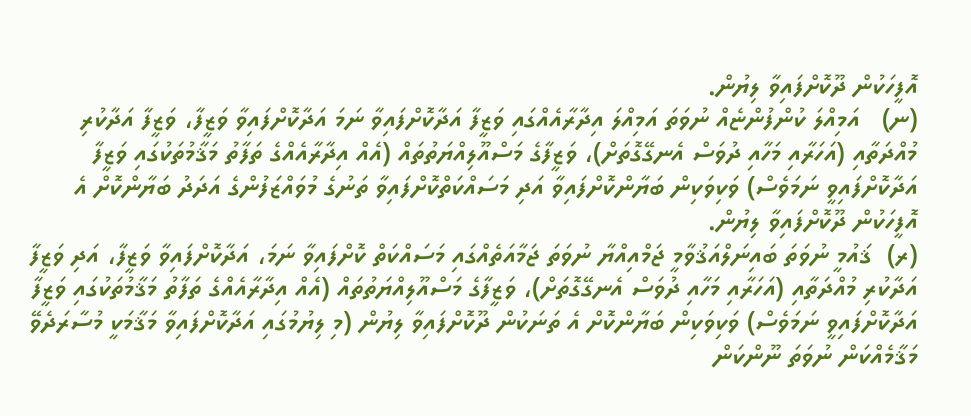އޮފީހަކުން ދޫކޮށްފައިވާ ލިޔުން.
(ނ)   އަމިއްލަ ކުންފުންޏެއް ނުވަތަ އަމިއްލަ އިދާރާއެއްގައި ވަޒީފާ އަދާކޮށްފައިވާ ނަމަ އަދާކޮށްފައިވާ ވަޒީފާ، ވަޒީފާ އަދާކުރި މުއްދަތާއި (އަހަރާއި މަހާއި ދުވަސް އެނގޭގޮތަށް)، ވަޒީފާގެ މަސްއޫލިއްޔަތުތައް (އެއް އިދާރާއެއްގެ ތަފާތު މަޤާމުތަކުގައި ވަޒީފާ އަދާކޮށްފައިވީ ނަމަވެސް) ވަކިވަކިން ބަޔާންކޮށްފައިވާ އަދި މަސައްކަތްކޮށްފައިވާ ތަނުގެ މުވައްޒަފުންގެ އަދަދު ބަޔާންކޮށް އެ އޮފީހަކުން ދޫކޮށްފައިވާ ލިޔުން.
(ރ)  ޤައުމީ ނުވަތަ ބައިނަލްއަޤުވާމީ ޖަމްއިއްޔާ ނުވަތަ ޖަމާއަތެއްގައި މަސައްކަތް ކޮށްފައިވާ ނަމަ، އަދާކޮށްފައިވާ ވަޒީފާ، އަދި ވަޒީފާ އަދާކުރި މުއްދަތާއި (އަހަރާއި މަހާއި ދުވަސް އެނގޭގޮތަށް)، ވަޒީފާގެ މަސްއޫލިއްޔަތުތައް (އެއް އިދާރާއެއްގެ ތަފާތު މަޤާމުތަކުގައި ވަޒީފާ އަދާކޮށްފައިވީ ނަމަވެސް) ވަކިވަކިން ބަޔާންކޮށް އެ ތަނަކުން ދޫކޮށްފައިވާ ލިޔުން (މި ލިޔުމުގައި އަދާކޮށްފައިވާ މަޤާމަކީ މުސާރަދެވޭ މަޤާމެއްކަން ނުވަތަ ނޫންކަން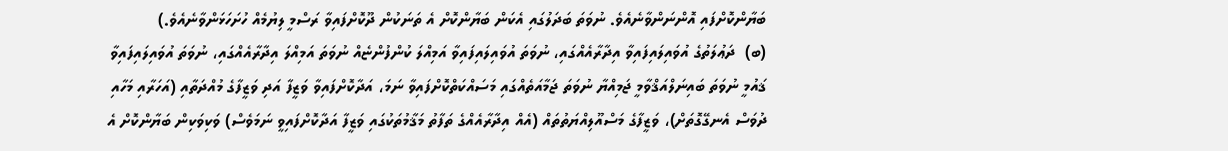ބަޔާންކޮށްފައި އޮންނަންވާނެއެވެ. ނުވަތަ ބަދަލުގައި އެކަން ބަޔާންކޮށް އެ ތަނަކުން ދޫކޮށްފައިވާ ރަސްމީ ލިޔުމެއް ހުށަހަޅަންވާނެއެވެ.)
(ބ)  ދަޢުލަތުގެ އުވައިލައިފައިވާ އިދާރާއެއްގައި، ނުވަތަ އުވައިލައިފައިވާ އަމިއްލަ ކުންފުންޏެއް ނުވަތަ އަމިއްލަ އިދާރާއެއްގައި، ނުވަތަ އުވައިލައިފައިވާ ޤައުމީ ނުވަތަ ބައިނަލްއަޤްވާމީ ޖަމިއްޔާ ނުވަތަ ޖަމާއަތެއްގައި މަސައްކަތްކޮށްފައިވާ ނަމަ، އަދާކޮށްފައިވާ ވަޒީފާ އަދި ވަޒީފާގެ މުއްދަތާއި (އަހަރާއި މަހާއި ދުވަސް އެނގޭގޮތަށް)، ވަޒީފާގެ މަސްއޫލިއްޔަތުތައް (އެއް އިދާރާއެއްގެ ތަފާތު މަޤާމުތަކުގައި ވަޒީފާ އަދާކޮށްފައިވީ ނަމަވެސް) ވަކިވަކިން ބަޔާންކޮށް އެ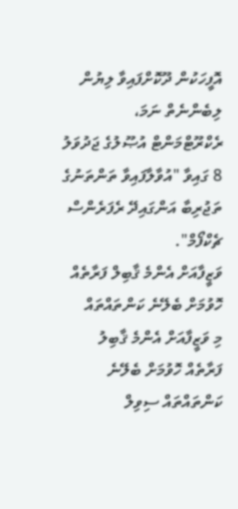އޮފީހަކުން ދޫކޮށްފައިވާ ލިޔުން ލިބެންނެތް ނަމަ، ރެކްރޫޓްމަންޓް އުޞޫލުގެ ޖަދުވަލު 8 ގައިވާ "އުވާލާފައިވާ ތަންތަނުގެ ތަޖުރިބާ އަންގައިދޭ ރެފަރެންސް ޗެކްފޯމް".
ވަޒީފާއަށް އެންމެ ޤާބިލް ފަރާތެއް ހޮވުމަށް ބެލޭނެ ކަންތައްތައް
މި ވަޒީފާއަށް އެންމެ ޤާބިލު ފަރާތެއް ހޮވުމަށް ބެލޭނެ ކަންތައްތައް ސިވިލް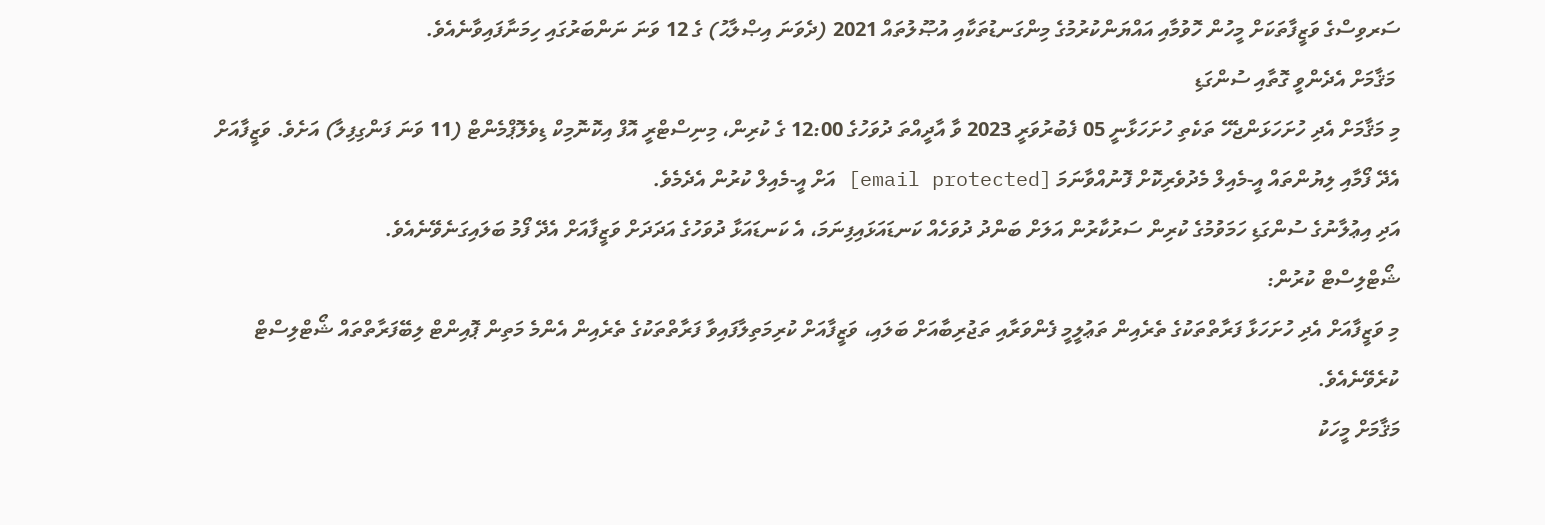ސަރވިސްގެ ވަޒީފާތަކަށް މީހުން ހޮވުމާއި އައްޔަންކުރުމުގެ މިންގަނޑުތަކާއި އުޞޫލުތައް 2021 (ދެވަނަ އިޞްލާޙު) ގެ 12 ވަނަ ނަންބަރުގައި ހިމަނާފައިވާނެއެވެ.
 މަޤާމަށް އެދެންވީ ގޮތާއި ސުންގަޑި
މި މަޤާމަށް އެދި ހުށަހަޅަންޖެހޭ ތަކެތި ހުށަހަޅާނީ 05 ފެބުރުވަރީ 2023 ވާ އާދީއްތަ ދުވަހުގެ 12:00 ގެ ކުރިން، މިނިސްޓްރީ އޮފް އިކޮނޮމިކް ޑިވެލޮޕްމެންޓް (11 ވަނަ ފަންގިފިލާ) އަށެވެ. ވަޒީފާއަށް އެދޭ ފޯމާއި ލިޔުންތައް އީ-މެއިލް މެދުވެރިކޮށް ފޮނުއްވާނަމަ [email protected] އަށް އީ-މެއިލް ކުރުން އެދެމެވެ.
އަދި އިޢުލާނުގެ ސުންގަޑި ހަމަވުމުގެ ކުރިން ސަރުކާރުން އަލަށް ބަންދު ދުވަހެއް ކަނޑައަޅައިފިނަމަ، އެ ކަނޑައަޅާ ދުވަހުގެ އަދަދަށް ވަޒީފާއަށް އެދޭ ފޯމު ބަލައިގަނެވޭނެއެވެ.
ޝޯޓްލިސްޓް ކުރުން:
މި ވަޒީފާއަށް އެދި ހުށަހަޅާ ފަރާތްތަކުގެ ތެރެއިން ތަޢުލީމީ ފެންވަރާއި ތަޖުރިބާއަށް ބަލައި، ވަޒީފާއަށް ކުރިމަތިލާފައިވާ ފަރާތްތަކުގެ ތެރެއިން އެންމެ މަތިން ޕޮއިންޓް ލިބޭފަރާތްތައް ޝޯޓްލިސްޓް ކުރެވޭނެއެވެ.
މަޤާމަށް މީހަކު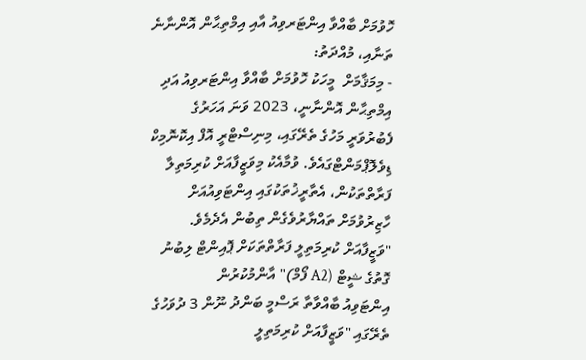ހޮވުމަށް ބާއްވާ އިންޓަރވިއު އާއި އިމްތިޙާން އޮންނާނެ ތަނާއި، މުއްދަތު:
- މިމަޤާމަށް  މީހަކު ހޮވުމަށް ބާއްވާ އިންޓަރވިއު އަދި އިމްތިޙާން އޮންނާނީ، 2023 ވަނަ އަހަރުގެ ފެބުރުވަރީ މަހުގެ ތެރޭގައި، މިނިސްޓްރީ އޮފް އިކޮނޮމިކް ޑިވެލޮޕްމަންޓްގައެވެ. ވުމާއެކު މިވަޒީފާއަށް ކުރިމަތިލާ ފަރާތްތަކުން، އެތާރީޚުތަކުގައި އިންޓަވިއުއަށް ހާޒިރުވުމަށް ތައްޔާރުވެގެން ތިބުން އެދެމެވެ.
"ވަޒީފާއަށް ކުރިމަތިލީ ފަރާތްތަކަށް ޕޮއިންޓް ލިބުނު ގޮތުގެ ޝީޓް (A2 ފޯމް)" އާންމުކުރުން
އިންޓަވިއު ބާއްވާތާ ރަސްމީ ބަންދު ނޫން 3 ދުވަހުގެ ތެރޭގައި "ވަޒީފާއަށް ކުރިމަތިލީ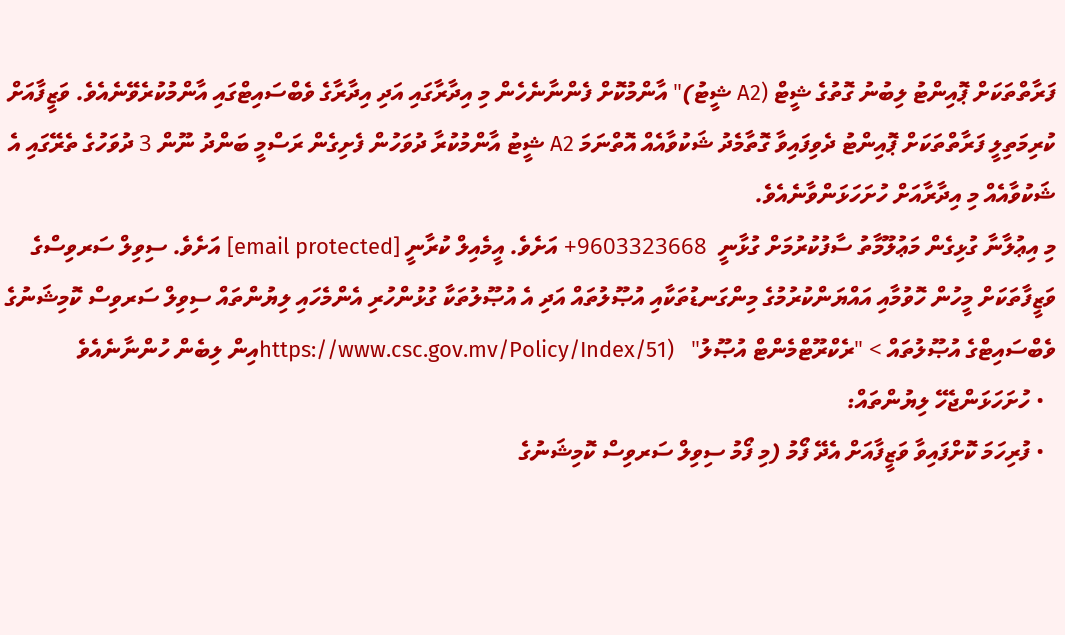ފަރާތްތަކަށް ޕޮއިންޓު ލިބުނު ގޮތުގެ ޝީޓް (A2 ޝީޓު)" އާންމުކޮށް ފެންނާނެހެން މި އިދާރާގައި އަދި އިދާރާގެ ވެބްސައިޓްގައި އާންމުކުރެވޭނެއެވެ. ވަޒީފާއަށް ކުރިމަތިލީ ފަރާތްތަކަށް ޕޮއިންޓު ދެވިފައިވާ ގޮތާމެދު ޝަކުވާއެއް އޮތްނަމަ A2 ޝީޓު އާންމުކުރާ ދުވަހުން ފެށިގެން ރަސްމީ ބަންދު ނޫން 3 ދުވަހުގެ ތެރޭގައި އެ ޝަކުވާއެއް މި އިދާރާއަށް ހުށަހަޅަންވާނެއެވެ.
މި އިޢުލާނާ ގުޅިގެން މަޢުލޫމާތު ސާފުކުރުމަށް ގުޅާނީ  9603323668+ އަށެވެ. އީމެއިލް ކުރާނީ [email protected] އަށެވެ. ސިވިލް ސަރވިސްގެ ވަޒީފާތަކަށް މީހުން ހޮވުމާއި އައްޔަންކުރުމުގެ މިންގަނޑުތަކާއި އުޞޫލުތައް އަދި އެ އުޞޫލުތަކާ ގުޅުންހުރި އެންމެހައި ލިޔުންތައް ސިވިލް ސަރވިސް ކޮމިޝަނުގެ ވެބްސައިޓްގެ އުޞޫލުތައް > "ރެކްރޫޓްމެންޓް އުޞޫލު"   (https://www.csc.gov.mv/Policy/Index/51އިން ލިބެން ހުންނާނެއެވެ
  • ހުށަހަޅަންޖެހޭ ލިޔުންތައް:
  • ފުރިހަމަ ކޮށްފައިވާ ވަޒީފާއަށް އެދޭ ފޯމު (މި ފޯމު ސިވިލް ސަރވިސް ކޮމިޝަނުގެ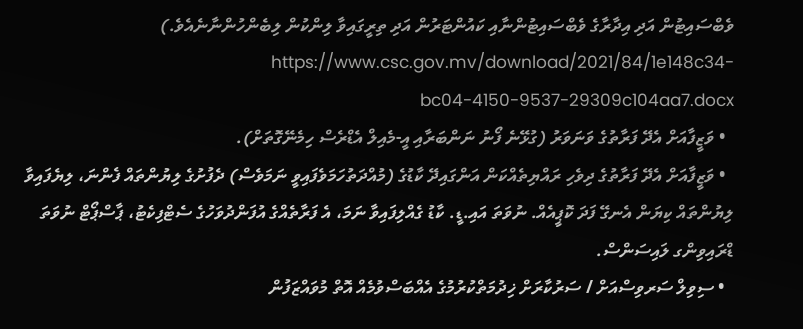ވެބްސައިޓުން އަދި އިދާރާގެ ވެބްސައިޓުންނާއި ކައުންޓަރުން އަދި ތިރީގައިވާ ލިންކުން ލިބެންހުންނާނެއެވެ.) https://www.csc.gov.mv/download/2021/84/1e148c34-bc04-4150-9537-29309c104aa7.docx
  • ވަޒީފާއަށް އެދޭ ފަރާތުގެ ވަނަވަރު (ގުޅޭނެ ފޯނު ނަންބަރާއި އީ-މެއިލް އެޑްރެސް ހިމެނޭގޮތަށް).
  • ވަޒީފާއަށް އެދޭ ފަރާތުގެ ދިވެހި ރައްޔިތެއްކަން އަންގައިދޭ ކާޑުގެ (މުއްދަތުހަމަވެފައިވީ ނަމަވެސް) ދެފުށުގެ ލިޔުންތައް ފެންނަ، ލިޔެފައިވާ ލިޔުންތައް ކިޔަން އެނގޭ ފަދަ ކޮޕީއެއް. ނުވަތަ އައި.ޑީ. ކާޑު ގެއްލިފައިވާ ނަމަ، އެ ފަރާތެއްގެ އުފަންދުވަހުގެ ސެޓްފިކެޓު، ޕާސްޕޯޓް ނުވަތަ ޑްރައިވިންގ ލައިސަންސް.
  • ސިވިލް ސަރވިސްއަށް / ސަރުކާރަށް ޚިދުމަތްކުރުމުގެ އެއްބަސްވުމެއް އޮތް މުވައްޒަފުން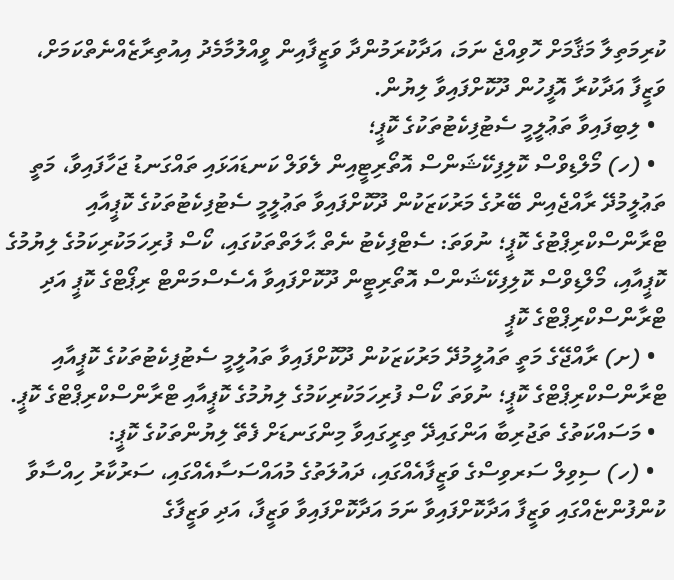ކުރިމަތިލާ މަޤާމަށް ހޮވިއްޖެ ނަމަ، އަދާކުރަމުންދާ ވަޒީފާއިން ވީއްލުމާމެދު އިއުތިރާޒެއްނެތްކަމަށް، ވަޒީފާ އަދާކުރާ އޮފީހުން ދޫކޮށްފައިވާ ލިޔުން.
  • ލިބިފައިވާ ތަޢުލީމީ ސެޓުފިކެޓުތަކުގެ ކޮޕީ؛
  • (ހ) މޯލްޑިވްސް ކޮލިފިކޭޝަންސް އޮތޯރިޓީއިން ލެވަލް ކަނޑައަޅައި ތައްގަނޑު ޖަހާފައިވާ، މަތީ ތަޢުލީމުދޭ ރާއްޖެއިން ބޭރުގެ މަރުކަޒަކުން ދޫކޮށްފައިވާ ތަޢުލީމީ ސެޓުފިކެޓުތަކުގެ ކޮޕީއާއި ޓްރާންސްކްރިޕްޓުގެ ކޮޕީ؛ ނުވަތަ: ސެޓްފިކެޓު ނެތް ޙާލަތްތަކުގައި، ކޯސް ފުރިހަމަކުރިކަމުގެ ލިޔުމުގެ ކޮޕީއާއި، މޯލްޑިވްސް ކޮލިފިކޭޝަންސް އޮތޯރިޓީން ދޫކޮށްފައިވާ އެސެސްމަންޓް ރިޕޯޓްގެ ކޮޕީ އަދި ޓްރާންސްކްރިޕްޓްގެ ކޮޕީ
  • (ށ) ރާއްޖޭގެ މަތީ ތައުލީމުދޭ މަރުކަޒަކުން ދޫކޮށްފައިވާ ތައުލީމީ ސެޓުފިކެޓުތަކުގެ ކޮޕީއާއި ޓްރާންސްކްރިޕްޓްގެ ކޮޕީ؛ ނުވަތަ ކޯސް ފުރިހަމަކުރިކަމުގެ ލިޔުމުގެ ކޮޕީއާއި ޓްރާންސްކްރިޕްޓްގެ ކޮޕީ.
  • މަސައްކަތުގެ ތަޖުރިބާ އަންގައިދޭ ތިރީގައިވާ މިންގަނޑަށް ފެތޭ ލިޔުންތަކުގެ ކޮޕީ:
  • (ހ) ސިވިލް ސަރވިސްގެ ވަޒީފާއެއްގައި، ދައުލަތުގެ މުއައްސަސާއެއްގައި، ސަރުކާރު ހިއްސާވާ ކުންފުންޏެއްގައި ވަޒީފާ އަދާކޮށްފައިވާ ނަމަ އަދާކޮށްފައިވާ ވަޒީފާ، އަދި ވަޒީފާގެ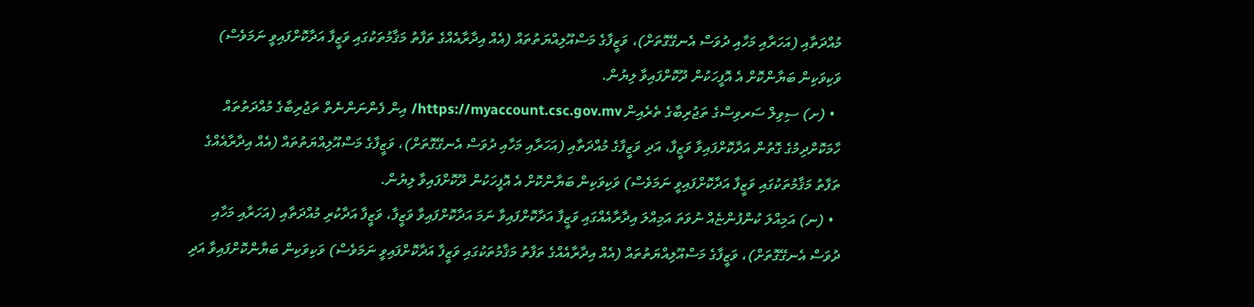މުއްދަތާއި (އަހަރާއި މަހާއި ދުވަސް އެނގޭގޮތަށް)، ވަޒީފާގެ މަސްއޫލިއްޔަތުތައް (އެއް އިދާރާއެއްގެ ތަފާތު މަޤާމުތަކުގައި ވަޒީފާ އަދާކޮށްފައިވީ ނަމަވެސް) ވަކިވަކިން ބަޔާންކޮށް އެ އޮފީހަކުން ދޫކޮށްފައިވާ ލިޔުން.
  • (ށ) ސިވިލް ސަރވިސްގެ ތަޖުރިބާގެ ތެރެއިން https://myaccount.csc.gov.mv/ އިން ފެންނަންނެތް ތަޖުރިބާގެ މުއްދަތުތައް ހާމަކޮށްދިމުގެ ގޮތުން އަދާކޮށްފައިވާ ވަޒީފާ، އަދި ވަޒީފާގެ މުއްދަތާއި (އަހަރާއި މަހާއި ދުވަސް އެނގޭގޮތަށް)، ވަޒީފާގެ މަސްއޫލިއްޔަތުތައް (އެއް އިދާރާއެއްގެ ތަފާތު މަޤާމުތަކުގައި ވަޒީފާ އަދާކޮށްފައިވީ ނަމަވެސް) ވަކިވަކިން ބަޔާންކޮށް އެ އޮފީހަކުން ދޫކޮށްފައިވާ ލިޔުން.
  • (ނ) އަމިއްލަ ކުންފުންޏެއް ނުވަތަ އަމިއްލަ އިދާރާއެއްގައި ވަޒީފާ އަދާކޮށްފައިވާ ނަމަ އަދާކޮށްފައިވާ ވަޒީފާ، ވަޒީފާ އަދާކުރި މުއްދަތާއި (އަހަރާއި މަހާއި ދުވަސް އެނގޭގޮތަށް)، ވަޒީފާގެ މަސްއޫލިއްޔަތުތައް (އެއް އިދާރާއެއްގެ ތަފާތު މަޤާމުތަކުގައި ވަޒީފާ އަދާކޮށްފައިވީ ނަމަވެސް) ވަކިވަކިން ބަޔާންކޮށްފައިވާ އަދި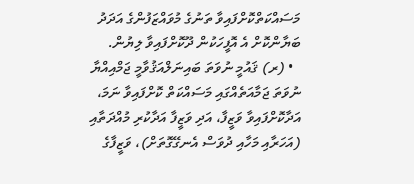މަސައްކަތްކޮށްފައިވާ ތަނުގެ މުވައްޒަފުންގެ އަދަދު ބަޔާންކޮށް އެ އޮފީހަކުން ދޫކޮށްފައިވާ ލިޔުން.
  • (ރ) ޤައުމީ ނުވަތަ ބައިނަލްއަޤުވާމީ ޖަމްއިއްޔާ ނުވަތަ ޖަމާއަތެއްގައި މަސައްކަތް ކޮށްފައިވާ ނަމަ، އަދާކޮށްފައިވާ ވަޒީފާ، އަދި ވަޒީފާ އަދާކުރި މުއްދަތާއި (އަހަރާއި މަހާއި ދުވަސް އެނގޭގޮތަށް)، ވަޒީފާގެ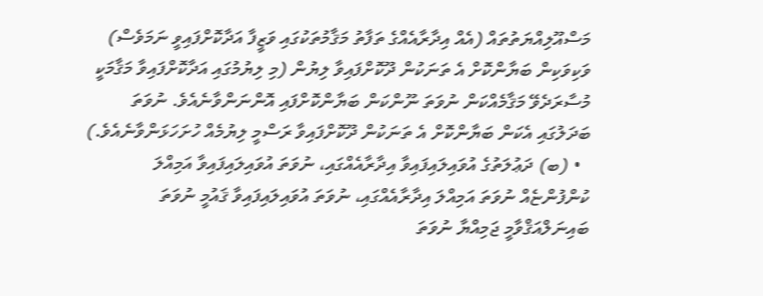މަސްއޫލިއްޔަތުތައް (އެއް އިދާރާއެއްގެ ތަފާތު މަޤާމުތަކުގައި ވަޒީފާ އަދާކޮށްފައިވީ ނަމަވެސް) ވަކިވަކިން ބަޔާންކޮށް އެ ތަނަކުން ދޫކޮށްފައިވާ ލިޔުން (މި ލިޔުމުގައި އަދާކޮށްފައިވާ މަޤާމަކީ މުސާރަދެވޭ މަޤާމެއްކަން ނުވަތަ ނޫންކަން ބަޔާންކޮށްފައި އޮންނަންވާނެއެވެ. ނުވަތަ ބަދަލުގައި އެކަން ބަޔާންކޮށް އެ ތަނަކުން ދޫކޮށްފައިވާ ރަސްމީ ލިޔުމެއް ހުށަހަޅަންވާނެއެވެ.)
  • (ބ) ދަޢުލަތުގެ އުވައިލައިފައިވާ އިދާރާއެއްގައި، ނުވަތަ އުވައިލައިފައިވާ އަމިއްލަ ކުންފުންޏެއް ނުވަތަ އަމިއްލަ އިދާރާއެއްގައި، ނުވަތަ އުވައިލައިފައިވާ ޤައުމީ ނުވަތަ ބައިނަލްއަޤްވާމީ ޖަމިއްޔާ ނުވަތަ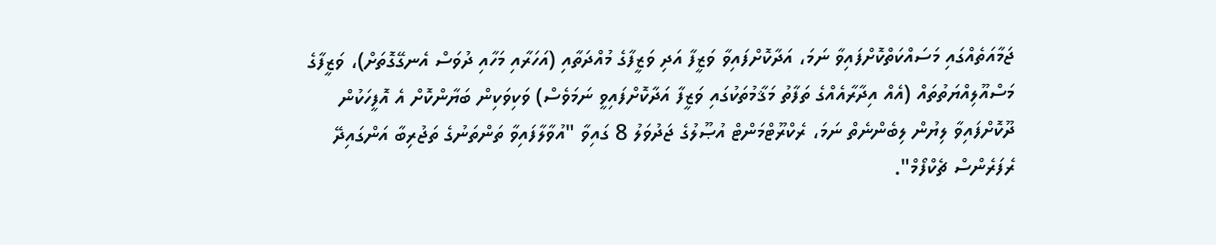ޖަމާއަތެއްގައި މަސައްކަތްކޮށްފައިވާ ނަމަ، އަދާކޮށްފައިވާ ވަޒީފާ އަދި ވަޒީފާގެ މުއްދަތާއި (އަހަރާއި މަހާއި ދުވަސް އެނގޭގޮތަށް)، ވަޒީފާގެ މަސްއޫލިއްޔަތުތައް (އެއް އިދާރާއެއްގެ ތަފާތު މަޤާމުތަކުގައި ވަޒީފާ އަދާކޮށްފައިވީ ނަމަވެސް) ވަކިވަކިން ބަޔާންކޮށް އެ އޮފީހަކުން ދޫކޮށްފައިވާ ލިޔުން ލިބެންނެތް ނަމަ، ރެކްރޫޓްމަންޓް އުޞޫލުގެ ޖަދުވަލު 8 ގައިވާ "އުވާލާފައިވާ ތަންތަނުގެ ތަޖުރިބާ އަންގައިދޭ ރެފަރެންސް ޗެކްފޯމް".